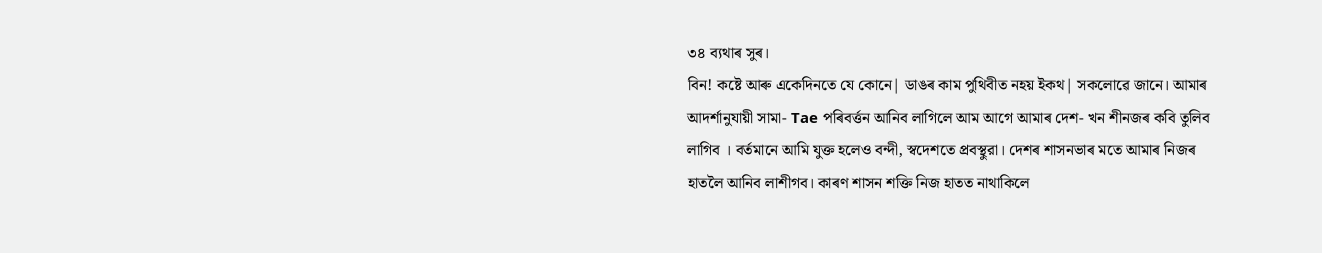৩৪ ব্যথাৰ সুৰ।
বিন! কষ্টে আৰু একেদিনতে যে কোনে| ডাঙৰ কাম পুথিবীত নহয় ইকথ| সকলোৱে জানে। আমাৰ আদর্শানুযায়ী সামা- Tae পৰিবৰ্ত্তন আনিব লাগিলে আম আগে আমাৰ দেশ- খন শীনজৰ কবি তুলিব লাগিব । বর্তমানে আমি যুক্ত হলেও বন্দী, স্বদেশতে প্রবস্থুরা। দেশৰ শাসনভাৰ মতে আমাৰ নিজৰ হাতলৈ আনিব লাশীগব। কাৰণ শাসন শক্তি নিজ হাতত নাথাকিলে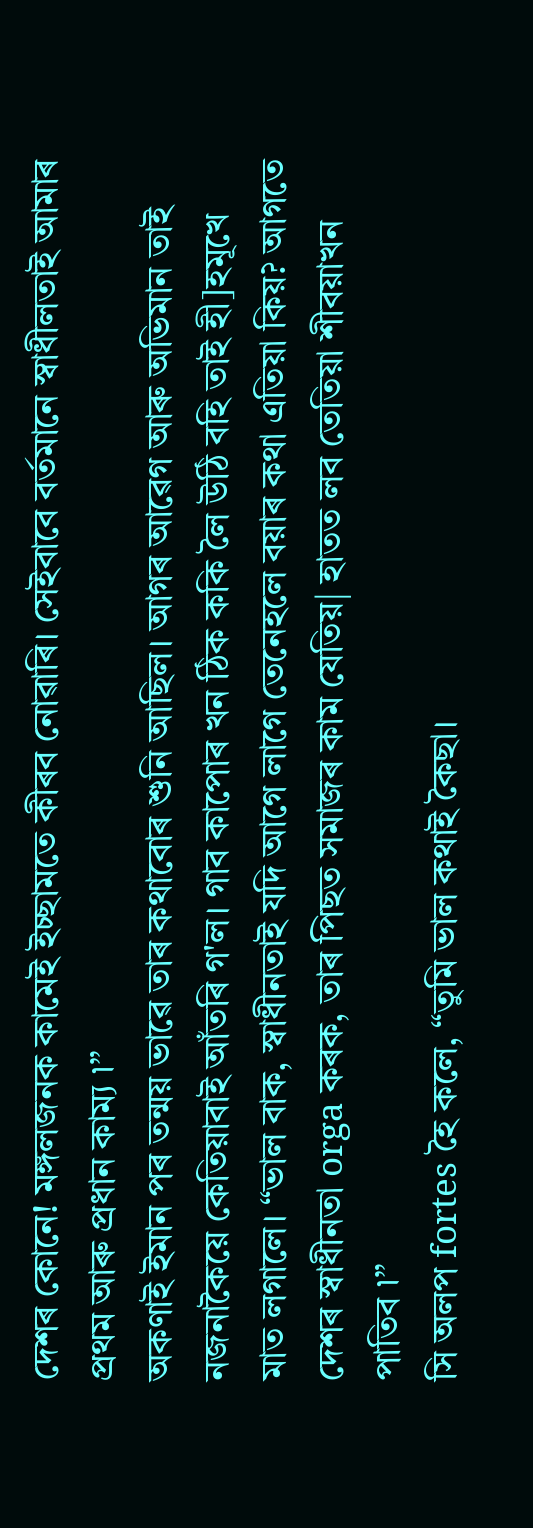দেশৰ কোনে! মঙ্গলজনক কামেই ইচ্ছামতে কীৰব নোৱাৰি। সেইবাবে বর্তমানে স্বাধীলতাই আমাৰ প্রথম আৰু প্রধান কাম্য ৷”
অকণাই ইমান পৰ তন্ময় ভাৱে তাৰ কথাবোৰ শুনি আছিল। আগৰ আৱেগ আৰু অভিমান তাই নজনাকৈয়ে কেতিয়াবাই আঁতৰি গ'ল। গাব কাপোৰ খন ঠিক ককি লৈ উঠি বহি তাই হী]হমূখে মাত লগালে। “ভাল বাক, স্বাধীনতাই যদি আগে লাগে তেনেহলে বয়াৰ কথা এতিয়া কিয়? আগতে দেশৰ স্বাধীনতা orga কৰক, তাৰ পিছত সমাজৰ কাম যেতিয়| হাতত লব তেতিয়া শীবয়াখন পাতিব ৷”
সি অলপ fortes হৈ কলে, “তুমি ভাল কথাই কৈছা।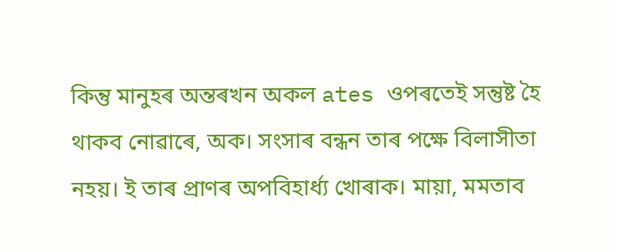কিন্তু মানুহৰ অন্তৰখন অকল ates ওপৰতেই সন্তুষ্ট হৈ থাকব নোৱাৰে, অক। সংসাৰ বন্ধন তাৰ পক্ষে বিলাসীতা নহয়। ই তাৰ প্রাণৰ অপবিহার্ধ্য খোৰাক। মায়া, মমতাব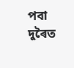পবা দুৰৈত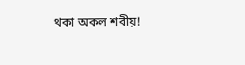থকা অকল শবীয়!